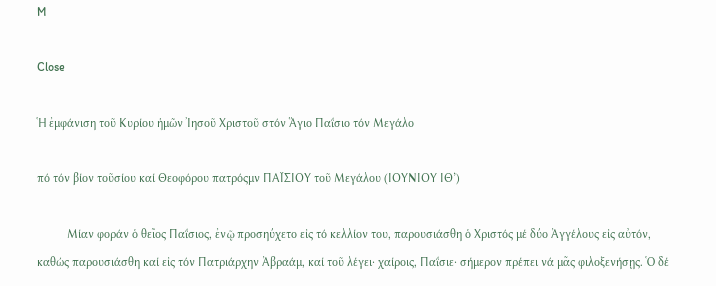M

Close

Ἡ ἐμφάνιση τοῦ Κυρίου ἡμῶν Ἰησοῦ Χριστοῦ στόν Ἅγιο Παΐσιο τόν Μεγάλο

πό τόν βίον τοῦσίου καί Θεοφόρου πατρόςμν ΠΑΪΣΙΟΥ τοῦ Μεγάλου (ΙΟΥΝΙΟΥ ΙΘ’)

          Μίαν φοράν ὁ θεῖος Παΐσιος, ἐνῷ προσηύχετο εἰς τό κελλίον του, παρουσιάσθη ὁ Χριστός μέ δύο Ἀγγέλους εἰς αὐτόν, καθώς παρουσιάσθη καί εἰς τόν Πατριάρχην Ἀβραάμ, καί τοῦ λέγει· χαίροις, Παΐσιε· σήμερον πρέπει νά μᾶς φιλοξενήσῃς. Ὁ δέ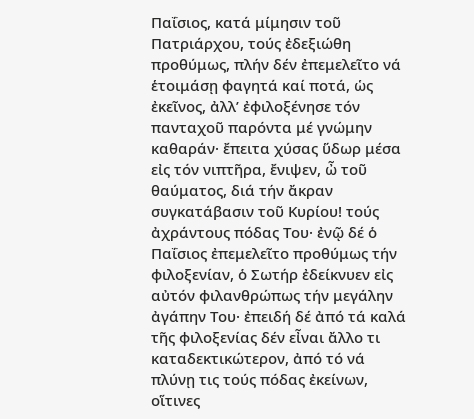Παΐσιος, κατά μίμησιν τοῦ Πατριάρχου, τούς ἐδεξιώθη προθύμως, πλήν δέν ἐπεμελεῖτο νά ἑτοιμάσῃ φαγητά καί ποτά, ὡς ἐκεῖνος, ἀλλ’ ἐφιλοξένησε τόν πανταχοῦ παρόντα μέ γνώμην καθαράν· ἔπειτα χύσας ὕδωρ μέσα εἰς τόν νιπτῆρα, ἔνιψεν, ὦ τοῦ θαύματος, διά τήν ἄκραν συγκατάβασιν τοῦ Κυρίου! τούς ἀχράντους πόδας Του· ἐνῷ δέ ὁ Παΐσιος ἐπεμελεῖτο προθύμως τήν φιλοξενίαν, ὁ Σωτήρ ἐδείκνυεν εἰς αὐτόν φιλανθρώπως τήν μεγάλην ἀγάπην Του· ἐπειδή δέ ἀπό τά καλά τῆς φιλοξενίας δέν εἶναι ἄλλο τι καταδεκτικώτερον, ἀπό τό νά πλύνῃ τις τούς πόδας ἐκείνων, οἵτινες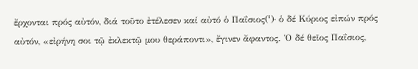ἔρχονται πρός αὐτόν, διά τοῦτο ἐτέλεσεν καί αὐτό ὁ Παΐσιος(¹)· ὁ δέ Κύριος εἰπών πρός αὐτόν, «εἰρήνη σοι τῷ ἐκλεκτῷ μου θεράποντι», ἔγινεν ἄφαντος. Ὁ δέ θεῖος Παΐσιος,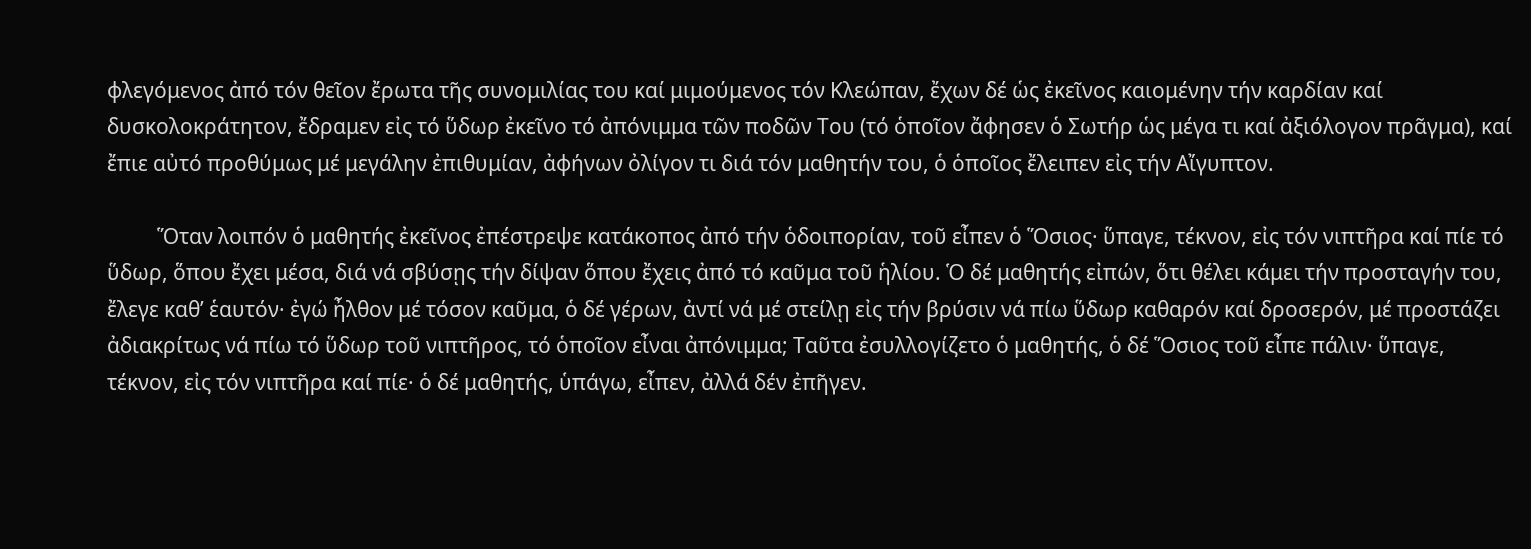φλεγόμενος ἀπό τόν θεῖον ἔρωτα τῆς συνομιλίας του καί μιμούμενος τόν Κλεώπαν, ἔχων δέ ὡς ἐκεῖνος καιομένην τήν καρδίαν καί δυσκολοκράτητον, ἔδραμεν εἰς τό ὕδωρ ἐκεῖνο τό ἀπόνιμμα τῶν ποδῶν Του (τό ὁποῖον ἄφησεν ὁ Σωτήρ ὡς μέγα τι καί ἀξιόλογον πρᾶγμα), καί ἔπιε αὐτό προθύμως μέ μεγάλην ἐπιθυμίαν, ἀφήνων ὀλίγον τι διά τόν μαθητήν του, ὁ ὁποῖος ἔλειπεν εἰς τήν Αἴγυπτον.

          Ὅταν λοιπόν ὁ μαθητής ἐκεῖνος ἐπέστρεψε κατάκοπος ἀπό τήν ὁδοιπορίαν, τοῦ εἶπεν ὁ Ὅσιος· ὕπαγε, τέκνον, εἰς τόν νιπτῆρα καί πίε τό ὕδωρ, ὅπου ἔχει μέσα, διά νά σβύσῃς τήν δίψαν ὅπου ἔχεις ἀπό τό καῦμα τοῦ ἡλίου. Ὁ δέ μαθητής εἰπών, ὅτι θέλει κάμει τήν προσταγήν του, ἔλεγε καθ’ ἑαυτόν· ἐγώ ἦλθον μέ τόσον καῦμα, ὁ δέ γέρων, ἀντί νά μέ στείλῃ εἰς τήν βρύσιν νά πίω ὕδωρ καθαρόν καί δροσερόν, μέ προστάζει ἀδιακρίτως νά πίω τό ὕδωρ τοῦ νιπτῆρος, τό ὁποῖον εἶναι ἀπόνιμμα; Ταῦτα ἐσυλλογίζετο ὁ μαθητής, ὁ δέ Ὅσιος τοῦ εἶπε πάλιν· ὕπαγε, τέκνον, εἰς τόν νιπτῆρα καί πίε· ὁ δέ μαθητής, ὑπάγω, εἶπεν, ἀλλά δέν ἐπῆγεν.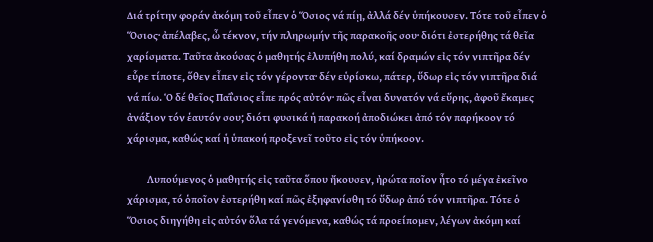Διά τρίτην φοράν ἀκόμη τοῦ εἶπεν ὁ Ὅσιος νά πίῃ, ἀλλά δέν ὑπήκουσεν. Τότε τοῦ εἶπεν ὁ Ὅσιος· ἀπέλαβες, ὦ τέκνον, τήν πληρωμήν τῆς παρακοῆς σου· διότι ἐστερήθης τά θεῖα χαρίσματα. Ταῦτα ἀκούσας ὁ μαθητής ἐλυπήθη πολύ, καί δραμών εἰς τόν νιπτῆρα δέν εὗρε τίποτε, ὅθεν εἶπεν εἰς τόν γέροντα· δέν εὑρίσκω, πάτερ, ὕδωρ εἰς τόν νιπτῆρα διά νά πίω. Ὁ δέ θεῖος Παΐσιος εἶπε πρός αὐτόν· πῶς εἶναι δυνατόν νά εὕρης, ἀφοῦ ἔκαμες ἀνάξιον τόν ἑαυτόν σου; διότι φυσικά ἡ παρακοή ἀποδιώκει ἀπό τόν παρήκοον τό χάρισμα, καθώς καί ἡ ὑπακοή προξενεῖ τοῦτο εἰς τόν ὑπήκοον.

          Λυπούμενος ὁ μαθητής εἰς ταῦτα ὅπου ἤκουσεν, ἠρώτα ποῖον ἦτο τό μέγα ἐκεῖνο χάρισμα, τό ὁποῖον ἐστερήθη καί πῶς ἐξηφανίσθη τό ὕδωρ ἀπό τόν νιπτῆρα. Τότε ὁ Ὅσιος διηγήθη εἰς αὐτόν ὅλα τά γενόμενα, καθώς τά προείπομεν, λέγων ἀκόμη καί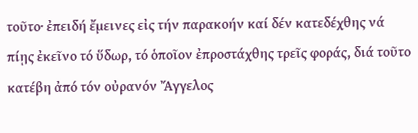τοῦτο· ἐπειδή ἔμεινες εἰς τήν παρακοήν καί δέν κατεδέχθης νά πίῃς ἐκεῖνο τό ὕδωρ, τό ὁποῖον ἐπροστάχθης τρεῖς φοράς, διά τοῦτο κατέβη ἀπό τόν οὐρανόν Ἄγγελος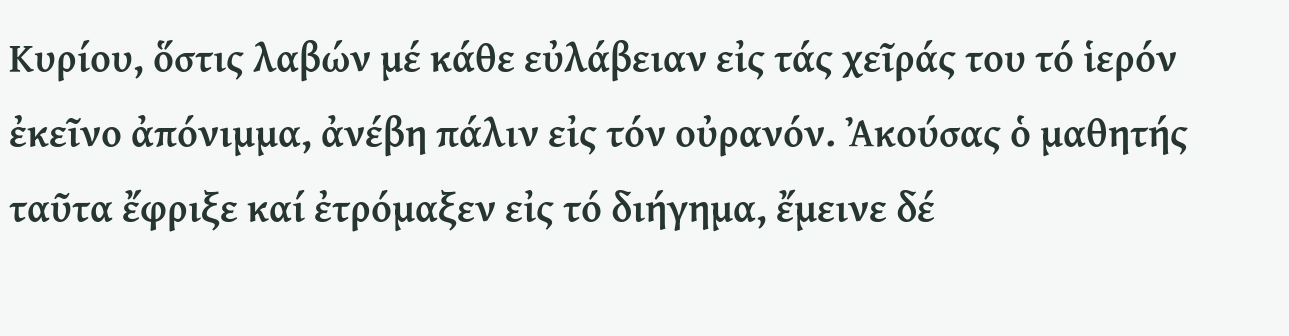Κυρίου, ὅστις λαβών μέ κάθε εὐλάβειαν εἰς τάς χεῖράς του τό ἱερόν ἐκεῖνο ἀπόνιμμα, ἀνέβη πάλιν εἰς τόν οὐρανόν. Ἀκούσας ὁ μαθητής ταῦτα ἔφριξε καί ἐτρόμαξεν εἰς τό διήγημα, ἔμεινε δέ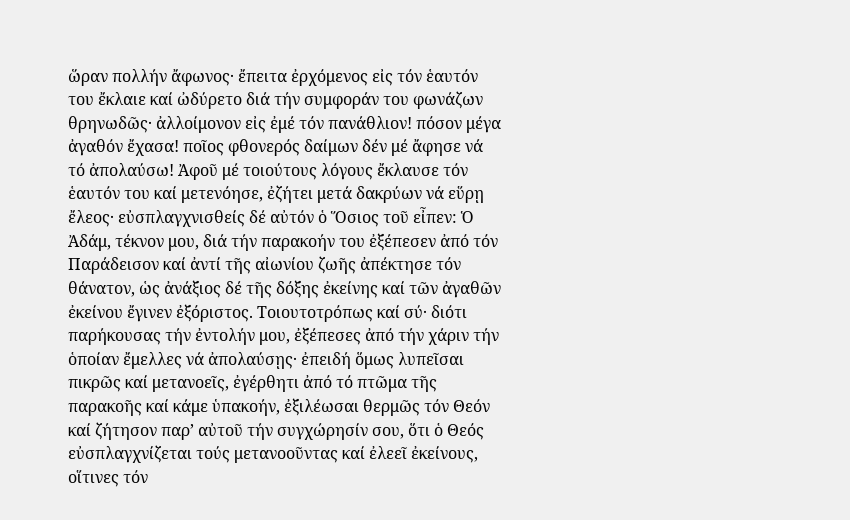ὥραν πολλήν ἄφωνος· ἔπειτα ἐρχόμενος εἰς τόν ἑαυτόν του ἔκλαιε καί ὠδύρετο διά τήν συμφοράν του φωνάζων θρηνωδῶς· ἀλλοίμονον εἰς ἐμέ τόν πανάθλιον! πόσον μέγα ἀγαθόν ἔχασα! ποῖος φθονερός δαίμων δέν μέ ἄφησε νά τό ἀπολαύσω! Ἀφοῦ μέ τοιούτους λόγους ἔκλαυσε τόν ἑαυτόν του καί μετενόησε, ἐζήτει μετά δακρύων νά εὕρῃ ἔλεος· εὐσπλαγχνισθείς δέ αὐτόν ὁ Ὅσιος τοῦ εἶπεν: Ὁ Ἀδάμ, τέκνον μου, διά τήν παρακοήν του ἐξέπεσεν ἀπό τόν Παράδεισον καί ἀντί τῆς αἰωνίου ζωῆς ἀπέκτησε τόν θάνατον, ὡς ἀνάξιος δέ τῆς δόξης ἐκείνης καί τῶν ἀγαθῶν ἐκείνου ἔγινεν ἐξόριστος. Τοιουτοτρόπως καί σύ· διότι παρήκουσας τήν ἐντολήν μου, ἐξέπεσες ἀπό τήν χάριν τήν ὁποίαν ἔμελλες νά ἀπολαύσῃς· ἐπειδή ὅμως λυπεῖσαι πικρῶς καί μετανοεῖς, ἐγέρθητι ἀπό τό πτῶμα τῆς παρακοῆς καί κάμε ὑπακοήν, ἐξιλέωσαι θερμῶς τόν Θεόν καί ζήτησον παρ’ αὐτοῦ τήν συγχώρησίν σου, ὅτι ὁ Θεός εὐσπλαγχνίζεται τούς μετανοοῦντας καί ἐλεεῖ ἐκείνους, οἵτινες τόν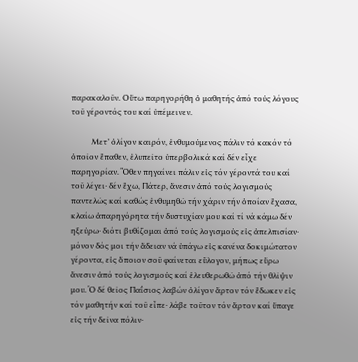παρακαλοῦν. Οὕτω παρηγορήθη ὁ μαθητής ἀπό τούς λόγους τοῦ γέροντός του καί ὑπέμεινεν.

          Μετ’ ὀλίγον καιρόν, ἐνθυμούμενος πάλιν τό κακόν τό ὁποῖον ἔπαθεν, ἐλυπεῖτο ὑπερβολικά καί δέν εἶχε παρηγορίαν. Ὅθεν πηγαίνει πάλιν εἰς τόν γέροντά του καί τοῦ λέγει· δέν ἔχω, Πάτερ, ἄνεσιν ἀπό τούς λογισμούς παντελῶς καί καθώς ἐνθυμηθῶ τήν χάριν τήν ὁποίαν ἔχασα, κλαίω ἀπαρηγόρητα τήν δυστυχίαν μου καί τί νά κάμω δέν ηξεύρω· διότι βυθίζομαι ἀπό τούς λογισμούς εἰς ἀπελπισίαν· μόνον δός μοι τήν ἄδειαν νά ὑπάγω εἰς κανένα δοκιμώτατον γέροντα, εἰς ὅποιον σοῦ φαίνεται εὔλογον, μήπως εὕρω ἄνεσιν ἀπό τούς λογισμούς καί ἐλευθερωθῶ ἀπό τήν θλῖψιν μου. Ὁ δέ θεῖος Παΐσιος λαβών ὀλίγον ἄρτον τόν ἔδωκεν εἰς τόν μαθητήν καί τοῦ εἶπε· λάβε τοῦτον τόν ἄρτον καί ὕπαγε εἰς τήν δεῖνα πόλιν·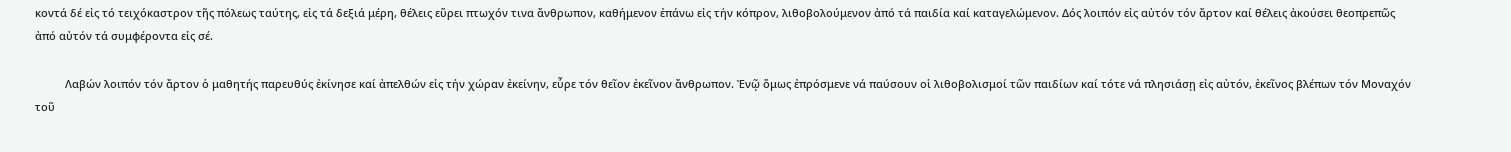κοντά δέ εἰς τό τειχόκαστρον τῆς πόλεως ταύτης, εἰς τά δεξιά μέρη, θέλεις εὕρει πτωχόν τινα ἄνθρωπον, καθήμενον ἐπάνω εἰς τήν κόπρον, λιθοβολούμενον ἀπό τά παιδία καί καταγελώμενον. Δός λοιπόν εἰς αὐτόν τόν ἄρτον καί θέλεις ἀκούσει θεοπρεπῶς ἀπό αὐτόν τά συμφέροντα εἰς σέ.

          Λαβών λοιπόν τόν ἄρτον ὁ μαθητής παρευθύς ἐκίνησε καί ἀπελθών εἰς τήν χώραν ἐκείνην, εὗρε τόν θεῖον ἐκεῖνον ἄνθρωπον. Ἐνῷ ὅμως ἐπρόσμενε νά παύσουν οἱ λιθοβολισμοί τῶν παιδίων καί τότε νά πλησιάσῃ εἰς αὐτόν, ἐκεῖνος βλέπων τόν Μοναχόν τοῦ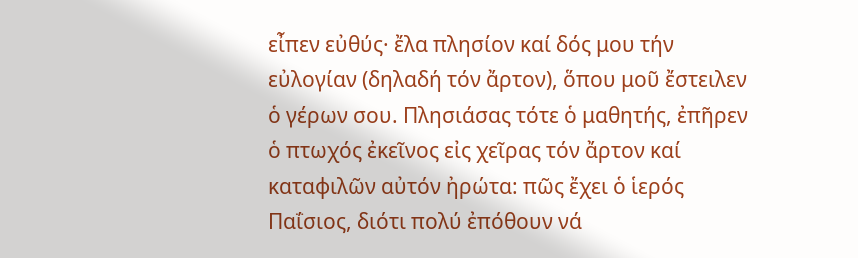εἶπεν εὐθύς· ἔλα πλησίον καί δός μου τήν εὐλογίαν (δηλαδή τόν ἄρτον), ὅπου μοῦ ἔστειλεν ὁ γέρων σου. Πλησιάσας τότε ὁ μαθητής, ἐπῆρεν ὁ πτωχός ἐκεῖνος εἰς χεῖρας τόν ἄρτον καί καταφιλῶν αὐτόν ἠρώτα: πῶς ἔχει ὁ ἱερός Παΐσιος, διότι πολύ ἐπόθουν νά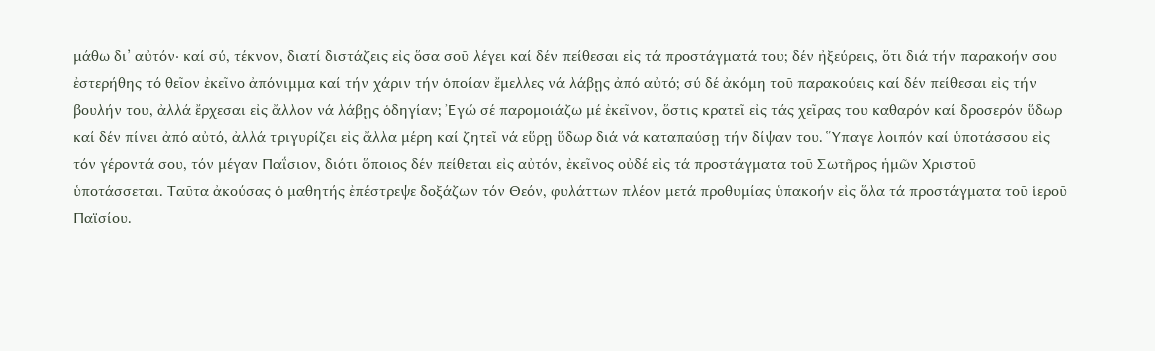μάθω δι’ αὐτόν· καί σύ, τέκνον, διατί διστάζεις εἰς ὅσα σοῦ λέγει καί δέν πείθεσαι εἰς τά προστάγματά του; δέν ἠξεύρεις, ὅτι διά τήν παρακοήν σου ἐστερήθης τό θεῖον ἐκεῖνο ἀπόνιμμα καί τήν χάριν τήν ὁποίαν ἔμελλες νά λάβῃς ἀπό αὐτό; σύ δέ ἀκόμη τοῦ παρακούεις καί δέν πείθεσαι εἰς τήν βουλήν του, ἀλλά ἔρχεσαι εἰς ἄλλον νά λάβῃς ὁδηγίαν; Ἐγώ σέ παρομοιάζω μέ ἐκεῖνον, ὅστις κρατεῖ εἰς τάς χεῖρας του καθαρόν καί δροσερόν ὕδωρ καί δέν πίνει ἀπό αὐτό, ἀλλά τριγυρίζει εἰς ἄλλα μέρη καί ζητεῖ νά εὕρῃ ὕδωρ διά νά καταπαύσῃ τήν δίψαν του. Ὕπαγε λοιπόν καί ὑποτάσσου εἰς τόν γέροντά σου, τόν μέγαν Παΐσιον, διότι ὅποιος δέν πείθεται εἰς αὐτόν, ἐκεῖνος οὐδέ εἰς τά προστάγματα τοῦ Σωτῆρος ἡμῶν Χριστοῦ ὑποτάσσεται. Ταῦτα ἀκούσας ὁ μαθητής ἐπέστρεψε δοξάζων τόν Θεόν, φυλάττων πλέον μετά προθυμίας ὑπακοήν εἰς ὅλα τά προστάγματα τοῦ ἱεροῦ Παϊσίου.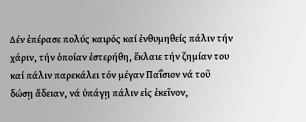Δέν ἐπέρασε πολύς καιρός καί ἐνθυμηθείς πάλιν τήν χάριν, τήν ὁποίαν ἐστερήθη, ἔκλαιε τήν ζημίαν του καί πάλιν παρεκάλει τόν μέγαν Παΐσιον νά τοῦ δώσῃ ἄδειαν, νά ὑπάγῃ πάλιν εἰς ἐκεῖνον,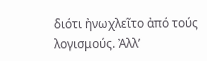διότι ἠνωχλεῖτο ἀπό τούς λογισμούς. Ἀλλ’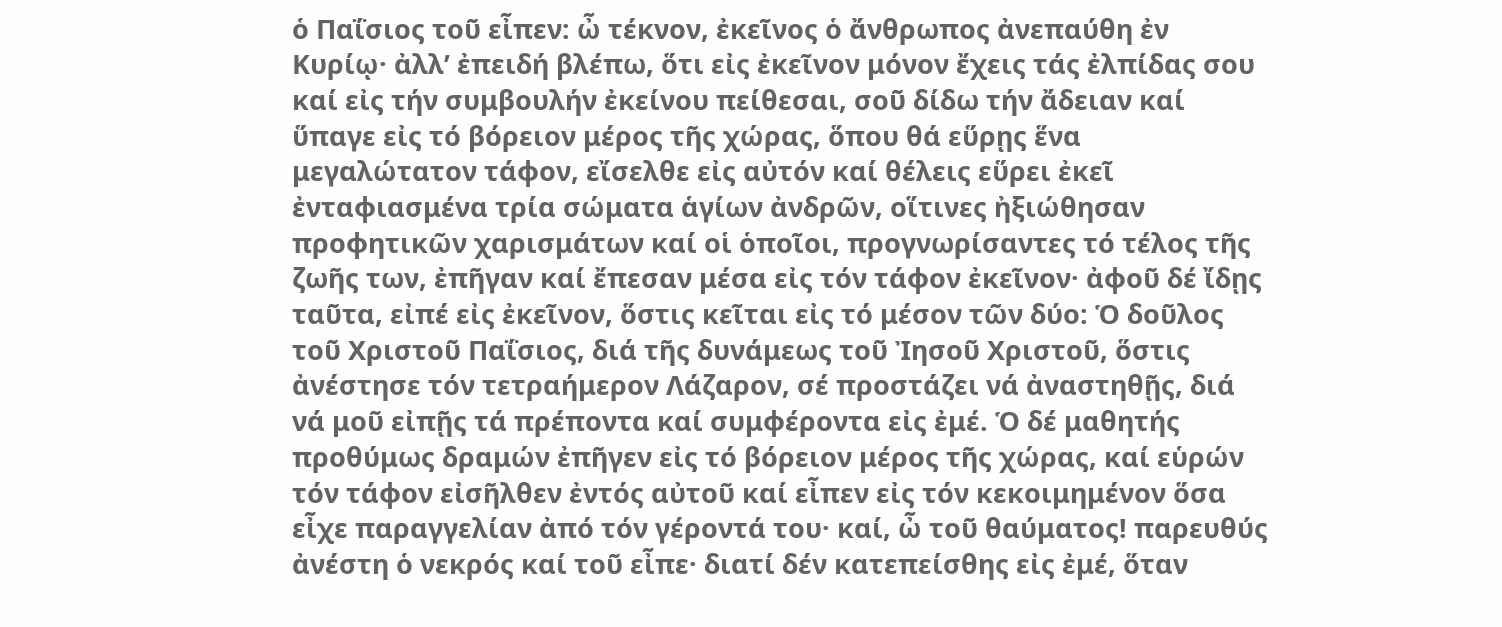ὁ Παΐσιος τοῦ εἶπεν: ὦ τέκνον, ἐκεῖνος ὁ ἄνθρωπος ἀνεπαύθη ἐν Κυρίῳ· ἀλλ’ ἐπειδή βλέπω, ὅτι εἰς ἐκεῖνον μόνον ἔχεις τάς ἐλπίδας σου καί εἰς τήν συμβουλήν ἐκείνου πείθεσαι, σοῦ δίδω τήν ἄδειαν καί ὕπαγε εἰς τό βόρειον μέρος τῆς χώρας, ὅπου θά εὕρῃς ἕνα μεγαλώτατον τάφον, εἴσελθε εἰς αὐτόν καί θέλεις εὕρει ἐκεῖ ἐνταφιασμένα τρία σώματα ἁγίων ἀνδρῶν, οἵτινες ἠξιώθησαν προφητικῶν χαρισμάτων καί οἱ ὁποῖοι, προγνωρίσαντες τό τέλος τῆς ζωῆς των, ἐπῆγαν καί ἔπεσαν μέσα εἰς τόν τάφον ἐκεῖνον· ἀφοῦ δέ ἴδῃς ταῦτα, εἰπέ εἰς ἐκεῖνον, ὅστις κεῖται εἰς τό μέσον τῶν δύο: Ὁ δοῦλος τοῦ Χριστοῦ Παΐσιος, διά τῆς δυνάμεως τοῦ Ἰησοῦ Χριστοῦ, ὅστις ἀνέστησε τόν τετραήμερον Λάζαρον, σέ προστάζει νά ἀναστηθῇς, διά νά μοῦ εἰπῇς τά πρέποντα καί συμφέροντα εἰς ἐμέ. Ὁ δέ μαθητής προθύμως δραμών ἐπῆγεν εἰς τό βόρειον μέρος τῆς χώρας, καί εὑρών τόν τάφον εἰσῆλθεν ἐντός αὐτοῦ καί εἶπεν εἰς τόν κεκοιμημένον ὅσα εἶχε παραγγελίαν ἀπό τόν γέροντά του· καί, ὦ τοῦ θαύματος! παρευθύς ἀνέστη ὁ νεκρός καί τοῦ εἶπε· διατί δέν κατεπείσθης εἰς ἐμέ, ὅταν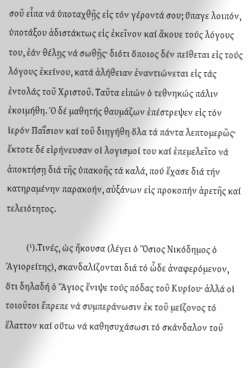σοῦ εἶπα νά ὑποταχθῇς εἰς τόν γέροντά σου; ὕπαγε λοιπόν, ὑποτάξου ἀδιστάκτως εἰς ἐκεῖνον καί ἄκουε τούς λόγους του, ἐάν θέλῃς νά σωθῇς· διότι ὅποιος δέν πείθεται εἰς τούς λόγους ἐκείνου, κατά ἀλήθειαν ἐναντιώνεται εἰς τάς ἐντολάς τοῦ Χριστοῦ. Ταῦτα εἰπών ὁ τεθνηκώς πάλιν ἐκοιμήθη. Ὁ δέ μαθητής θαυμάζων ἐπέστρεψεν εἰς τόν ἱερόν Παΐσιον καί τοῦ διηγήθη ὅλα τά πάντα λεπτομερῶς· ἔκτοτε δέ εἰρήνευσαν οἱ λογισμοί του καί ἐπεμελεῖτο νά ἀποκτήσῃ διά τῆς ὑπακοῆς τά καλά, πού ἔχασε διά τήν κατηραμένην παρακοήν, αὐξάνων εἰς προκοπήν ἀρετῆς καί τελειότητος.

          (¹).Τινές, ὡς ἤκουσα (λέγει ὁ Ὅσιος Νικόδημος ὁ Ἁγιορείτης), σκανδαλίζονται διά τό ὧδε ἀναφερόμενον, ὅτι δηλαδή ὁ Ἅγιος ἔνιψε τούς πόδας τοῦ Κυρίου· ἀλλά οἱ τοιοῦτοι ἔπρεπε νά συμπεράνωσιν ἐκ τοῦ μείζονος τό ἔλαττον καί οὕτω νά καθησυχάσωσι τό σκάνδαλον τοῦ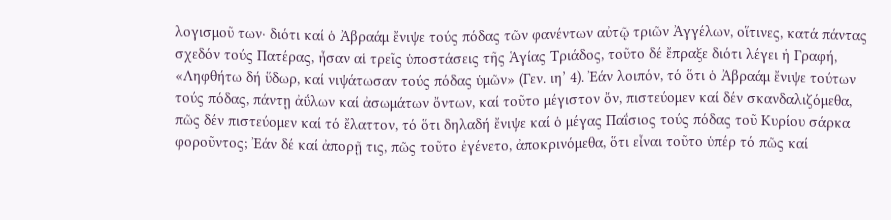λογισμοῦ των· διότι καί ὁ Ἀβραάμ ἔνιψε τούς πόδας τῶν φανέντων αὐτῷ τριῶν Ἀγγέλων, οἵτινες, κατά πάντας σχεδόν τούς Πατέρας, ἦσαν αἱ τρεῖς ὑποστάσεις τῆς Ἁγίας Τριάδος, τοῦτο δέ ἔπραξε διότι λέγει ἡ Γραφή, «Ληφθήτω δή ὕδωρ, καί νιψάτωσαν τούς πόδας ὑμῶν» (Γεν. ιη’ 4). Ἐάν λοιπόν, τό ὅτι ὁ Ἀβραάμ ἔνιψε τούτων τούς πόδας, πάντῃ ἀΰλων καί ἀσωμάτων ὄντων, καί τοῦτο μέγιστον ὄν, πιστεύομεν καί δέν σκανδαλιζόμεθα, πῶς δέν πιστεύομεν καί τό ἔλαττον, τό ὅτι δηλαδή ἔνιψε καί ὁ μέγας Παΐσιος τούς πόδας τοῦ Κυρίου σάρκα φοροῦντος; Ἐάν δέ καί ἀπορῇ τις, πῶς τοῦτο ἐγένετο, ἀποκρινόμεθα, ὅτι εἶναι τοῦτο ὑπέρ τό πῶς καί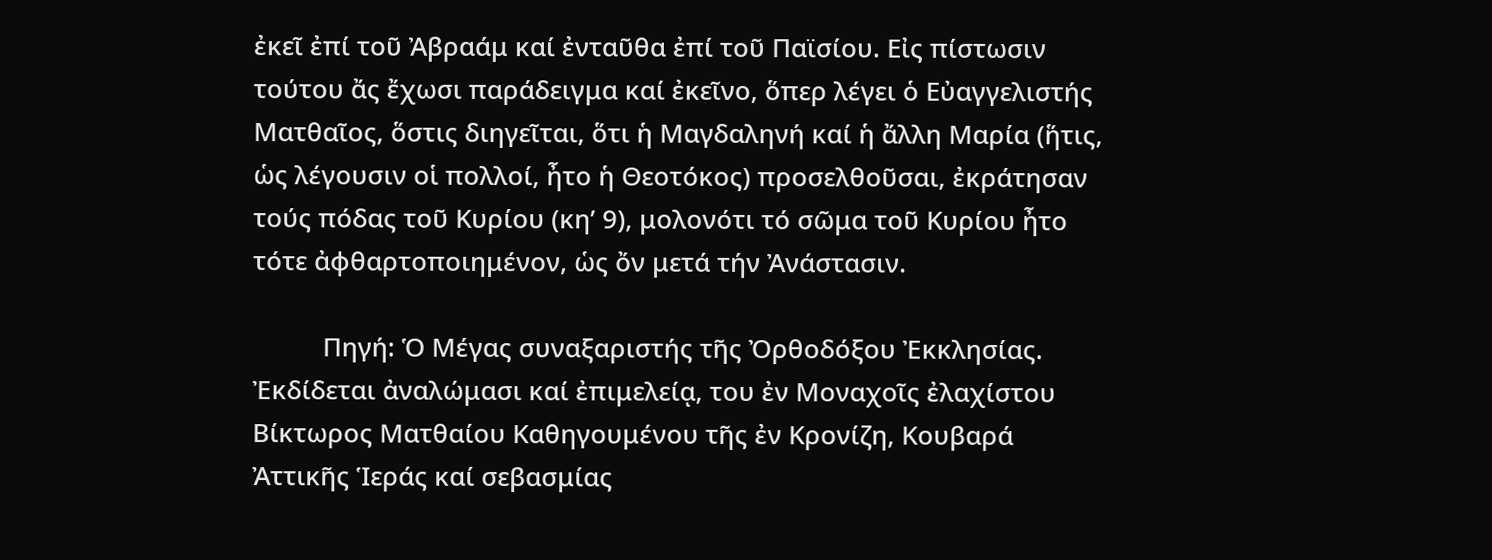ἐκεῖ ἐπί τοῦ Ἀβραάμ καί ἐνταῦθα ἐπί τοῦ Παϊσίου. Εἰς πίστωσιν τούτου ἄς ἔχωσι παράδειγμα καί ἐκεῖνο, ὅπερ λέγει ὁ Εὐαγγελιστής Ματθαῖος, ὅστις διηγεῖται, ὅτι ἡ Μαγδαληνή καί ἡ ἄλλη Μαρία (ἥτις, ὡς λέγουσιν οἱ πολλοί, ἦτο ἡ Θεοτόκος) προσελθοῦσαι, ἐκράτησαν τούς πόδας τοῦ Κυρίου (κη’ 9), μολονότι τό σῶμα τοῦ Κυρίου ἦτο τότε ἀφθαρτοποιημένον, ὡς ὄν μετά τήν Ἀνάστασιν.

          Πηγή: Ὁ Μέγας συναξαριστής τῆς Ὀρθοδόξου Ἐκκλησίας. Ἐκδίδεται ἀναλώμασι καί ἐπιμελείᾳ, του ἐν Μοναχοῖς ἐλαχίστου Βίκτωρος Ματθαίου Καθηγουμένου τῆς ἐν Κρονίζη, Κουβαρά Ἀττικῆς Ἱεράς καί σεβασμίας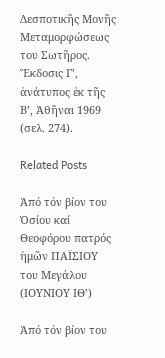Δεσποτικῆς Μονῆς Μεταμορφώσεως του Σωτῆρος. Ἔκδοσις Γ’, ἀνάτυπος ἐκ τῆς Β’, Ἀθῆναι 1969 (σελ. 274).

Related Posts

Ἀπό τόν βίον του Ὁσίου καί Θεοφόρου πατρός ἡμῶν ΠΑΪΣΙΟΥ του Μεγάλου (ΙΟΥΝΙΟΥ ΙΘ’)

Ἀπό τόν βίον του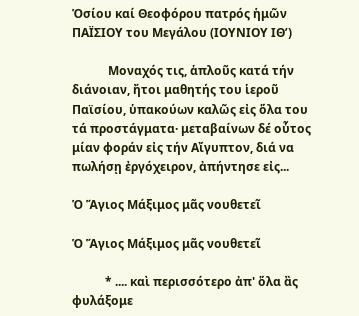Ὁσίου καί Θεοφόρου πατρός ἡμῶν ΠΑΪΣΙΟΥ του Μεγάλου (ΙΟΥΝΙΟΥ ΙΘ’)

            Μοναχός τις, ἁπλοῦς κατά τήν διάνοιαν, ἤτοι μαθητής του ἱεροῦ Παϊσίου, ὑπακούων καλῶς εἰς ὅλα του τά προστάγματα· μεταβαίνων δέ οὗτος μίαν φοράν εἰς τήν Αἴγυπτον, διά να πωλήσῃ ἐργόχειρον, ἀπήντησε εἰς...

Ὁ Ἅγιος Μάξιμος μᾶς νουθετεῖ

Ὁ Ἅγιος Μάξιμος μᾶς νουθετεῖ

           * .... καὶ περισσότερο ἀπ' ὅλα ἂς φυλάξομε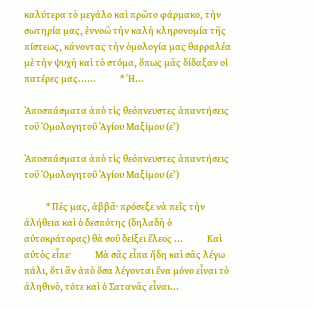καλύτερα τὸ μεγάλο καὶ πρῶτο φάρμακο, τὴν σωτηρία μας, ἐννοῶ τὴν καλὴ κληρονομία τῆς πίστεως, κάνοντας τὴν ὁμολογία μας θαρραλέα μὲ τὴν ψυχὴ καὶ τὸ στόμα, ὅπως μᾶς δίδαξαν οἱ πατέρες μας......            * Ἡ...

Ἀποσπάσματα ἀπὸ τὶς θεόπνευστες ἀπαντήσεις τοῦ Ὁμολογητοῦ Ἁγίου Μαξίμου (ε’)

Ἀποσπάσματα ἀπὸ τὶς θεόπνευστες ἀπαντήσεις τοῦ Ὁμολογητοῦ Ἁγίου Μαξίμου (ε’)

           * Πὲς μας, ἀββᾶ· πρόσεξε νὰ πεῖς τὴν ἀλήθεια καὶ ὁ δεσπότης (δηλαδὴ ὁ αὐτοκράτορας) θὰ σοῦ δείξει ἔλεος ...            Καὶ αὐτὸς εἶπε·            Μὰ σᾶς εἶπα ἤδη καὶ σᾶς λέγω πάλι, ὅτι ἂν ἀπὸ ὅσα λέγονται ἕνα μόνο εἶναι τὸ ἀληθινὸ, τότε καὶ ὁ Σατανᾶς εἶναι...